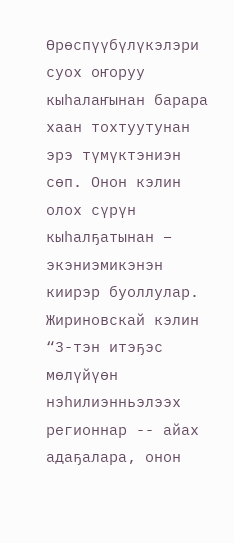Өрөспүүбүлүкэлэри суох оҥоруу кыһалаҥынан барара хаан тохтуутунан эрэ түмүктэниэн сөп. Онон кэлин олох сүрүн кыһалҕатынан – экэниэмикэнэн киирэр буоллулар. Жириновскай кэлин “3-тэн итэҕэс мөлүйүөн нэһилиэнньэлээх регионнар -- айах адаҕалара, онон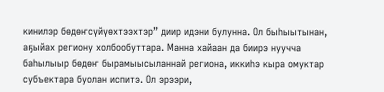кинилэр бөдөҥсүйүөхтээхтэр” диир идэни булунна. Ол быһыытынан, аҕыйах региону холбообуттара. Манна хайаан да биирэ нуучча баһылыыр бөдөҥ бырамыысыланнай региона, иккиһэ кыра омуктар субъектара буолан испитэ. Ол эрээри,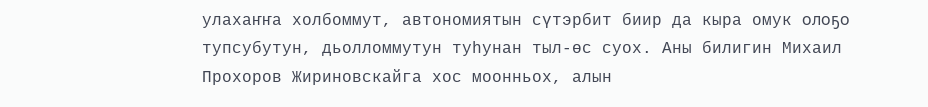улахаҥҥа холбоммут, автономиятын сүтэрбит биир да кыра омук олоҕо тупсубутун, дьолломмутун туһунан тыл-өс суох. Аны билигин Михаил Прохоров Жириновскайга хос моонньох, алын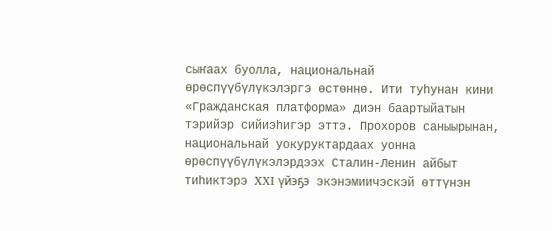сыҥаах буолла, национальнай өрөспүүбүлүкэлэргэ өстөннө. Ити туһунан кини «Гражданская платформа» диэн баартыйатын тэрийэр сийиэһигэр эттэ. Прохоров саныырынан, национальнай уокуруктардаах уонна өрөспүүбүлүкэлэрдээх Сталин-Ленин айбыт тиһиктэрэ XXI үйэҕэ экэнэмиичэскэй өттүнэн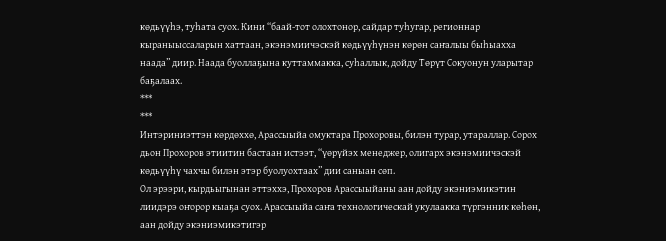көдьүүһэ, туһата суох. Кини “баай-тот олохтонор, сайдар туһугар, регионнар кыраныыссаларын хаттаан, экэнэмиичэскэй көдьүүһүнэн көрөн саҥалыы быһыахха наада” диир. Наада буоллаҕына куттаммакка, суһаллык, дойду Төрүт Сокуонун уларытар баҕалаах.
***
***
Интэриниэттэн көрдөххө, Арассыыйа омуктара Прохоровы, билэн турар, утараллар. Сорох дьон Прохоров этиитин бастаан истээт, “үөрүйэх менеджер, олигарх экэнэмиичэскэй көдьүүһү чахчы билэн этэр буолуохтаах” дии саныан сөп.
Ол эрээри, кырдьыгынан эттэххэ, Прохоров Арассыыйаны аан дойду экэниэмикэтин лиидэрэ оҥорор кыаҕа суох. Арассыыйа саҥа технологическай укулаакка түргэнник көһөн, аан дойду экэниэмикэтигэр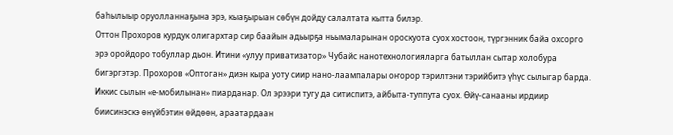баһылыыр оруолланнаҕына эрэ, кыаҕырыан сөбүн дойду салалтата кытта билэр.
Оттон Прохоров курдук олигархтар сир баайын адьырҕа ньымаларынан ороскуота суох хостоон, түргэнник байа охсорго эрэ оройдоро тобуллар дьон. Итини «улуу приватизатор» Чубайс нанотехнологияларга батыллан сытар холобура бигэргэтэр. Прохоров «Оптоган» диэн кыра уоту сиир нано-лаампалары оҥорор тэрилтэни тэрийбитэ үһүс сылыгар барда. Иккис сылын «е-мобилынан» пиарданар. Ол эрээри тугу да ситиспитэ, айбыта-туппута суох. Өйү-санааны ирдиир биисинэскэ өнүйбэтин өйдөөн, араатардаан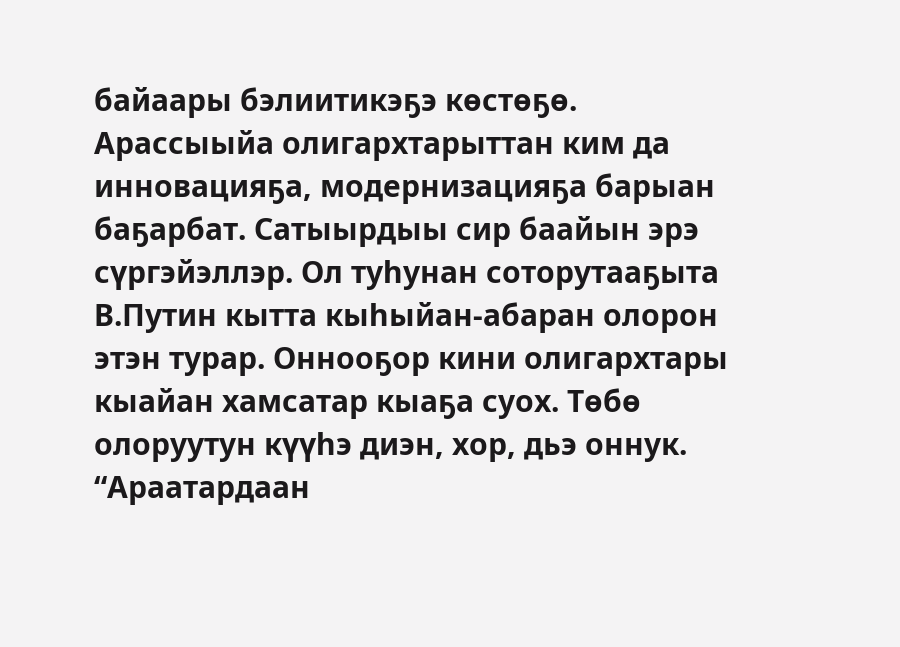байаары бэлиитикэҕэ көстөҕө.
Арассыыйа олигархтарыттан ким да инновацияҕа, модернизацияҕа барыан баҕарбат. Сатыырдыы сир баайын эрэ сүргэйэллэр. Ол туһунан соторутааҕыта В.Путин кытта кыһыйан-абаран олорон этэн турар. Оннооҕор кини олигархтары кыайан хамсатар кыаҕа суох. Төбө олоруутун күүһэ диэн, хор, дьэ оннук.
“Араатардаан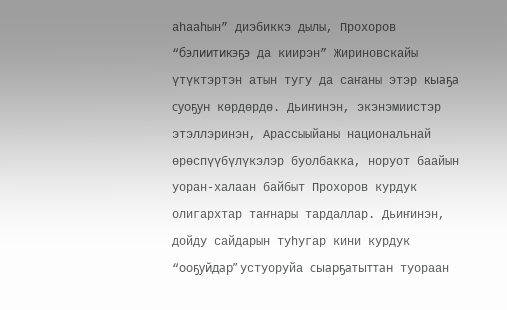аһааһын” диэбиккэ дылы, Прохоров “бэлиитикэҕэ да киирэн” Жириновскайы үтүктэртэн атын тугу да саҥаны этэр кыаҕа суоҕун көрдөрдө. Дьиҥинэн, экэнэмиистэр этэллэринэн, Арассыыйаны национальнай өрөспүүбүлүкэлэр буолбакка, норуот баайын уоран-халаан байбыт Прохоров курдук олигархтар таҥнары тардаллар. Дьиҥинэн, дойду сайдарын туһугар кини курдук “ооҕуйдар” устуоруйа сыарҕатыттан туораан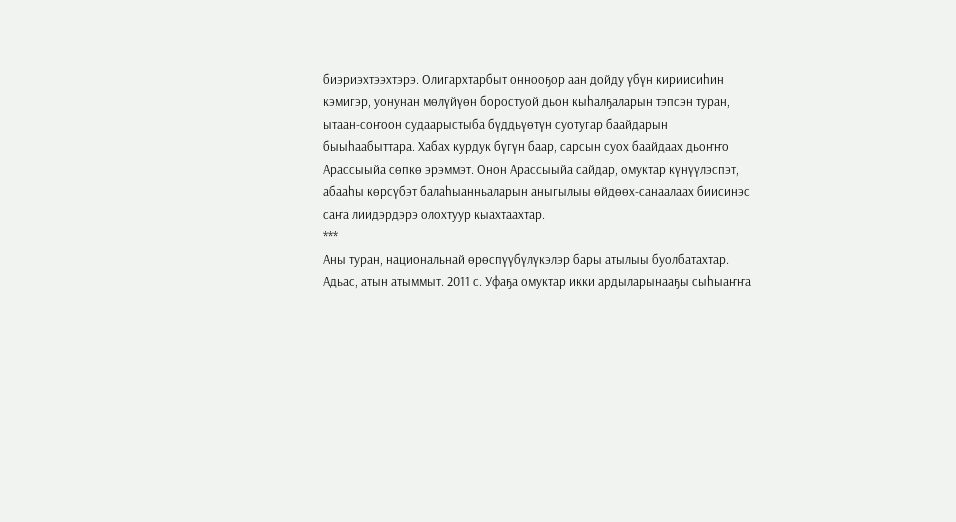биэриэхтээхтэрэ. Олигархтарбыт оннооҕор аан дойду үбүн кириисиһин кэмигэр, уонунан мөлүйүөн боростуой дьон кыһалҕаларын тэпсэн туран, ытаан-соҥоон судаарыстыба бүддьүөтүн суотугар баайдарын быыһаабыттара. Хабах курдук бүгүн баар, сарсын суох баайдаах дьоҥҥо Арассыыйа сөпкө эрэммэт. Онон Арассыыйа сайдар, омуктар күнүүлэспэт, абааһы көрсүбэт балаһыанньаларын аныгылыы өйдөөх-санаалаах биисинэс саҥа лиидэрдэрэ олохтуур кыахтаахтар.
***
Аны туран, национальнай өрөспүүбүлүкэлэр бары атылыы буолбатахтар. Адьас, атын атыммыт. 2011 с. Уфаҕа омуктар икки ардыларынааҕы сыһыаҥҥа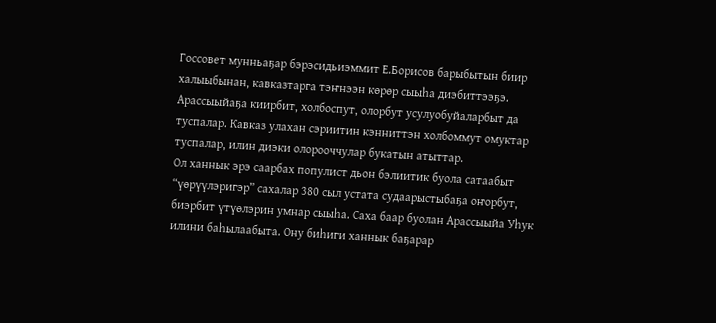Госсовет мунньаҕар бэрэсидьиэммит Е.Борисов барыбытын биир халыыбынан, кавказтарга тэҥнээн көрөр сыыһа диэбиттээҕэ. Арассыыйаҕа киирбит, холбоспут, олорбут усулуобуйаларбыт да туспалар. Кавказ улахан сэриитин кэнниттэн холбоммут омуктар туспалар, илин диэки олорооччулар букатын атыттар.
Ол ханнык эрэ саарбах популист дьон бэлиитик буола сатаабыт “үөрүүлэригэр” сахалар 380 сыл устата судаарыстыбаҕа оҥорбут, биэрбит үтүөлэрин умнар сыыһа. Саха баар буолан Арассыыйа Уһук илини баһылаабыта. Ону биһиги ханнык баҕарар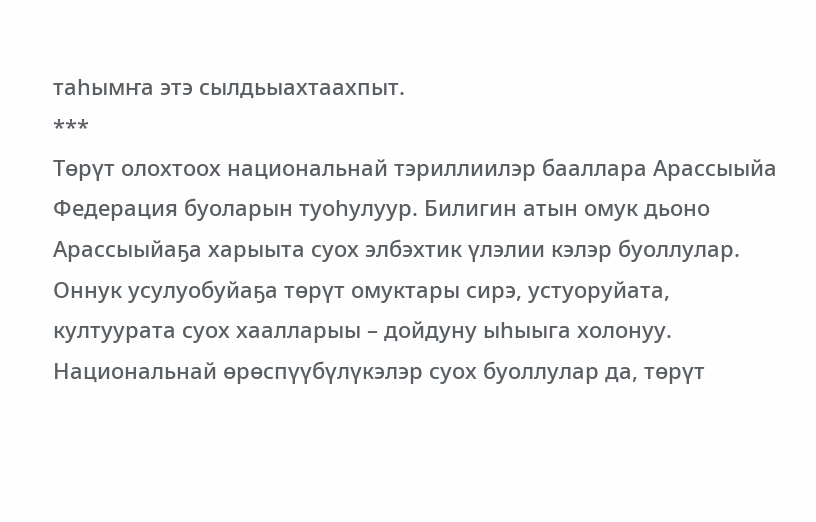таһымҥа этэ сылдьыахтаахпыт.
***
Төрүт олохтоох национальнай тэриллиилэр бааллара Арассыыйа Федерация буоларын туоһулуур. Билигин атын омук дьоно Арассыыйаҕа харыыта суох элбэхтик үлэлии кэлэр буоллулар. Оннук усулуобуйаҕа төрүт омуктары сирэ, устуоруйата, култуурата суох хаалларыы – дойдуну ыһыыга холонуу. Национальнай өрөспүүбүлүкэлэр суох буоллулар да, төрүт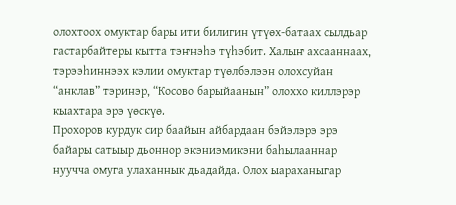олохтоох омуктар бары ити билигин үтүөх-батаах сылдьар гастарбайтеры кытта тэҥнэһэ түһэбит. Халыҥ ахсааннаах, тэрээһиннээх кэлии омуктар түөлбэлээн олохсуйан “анклав” тэринэр, “Косово барыйаанын” олоххо киллэрэр кыахтара эрэ үөскүө.
Прохоров курдук сир баайын айбардаан бэйэлэрэ эрэ байары сатыыр дьоннор экэниэмикэни баһылааннар нуучча омуга улаханнык дьадайда. Олох ыараханыгар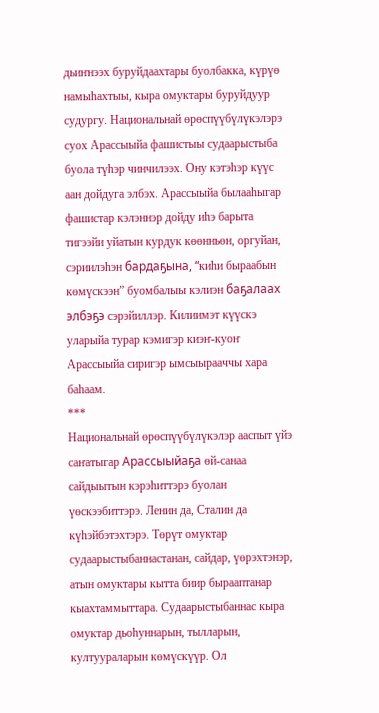дьиҥнээх буруйдаахтары буолбакка, күрүө намыһахтыы, кыра омуктары буруйдуур судургу. Национальнай өрөспүүбүлүкэлэрэ суох Арассыыйа фашистыы судаарыстыба буола түһэр чинчилээх. Ону кэтэһэр күүс аан дойдуга элбэх. Арассыыйа былааһыгар фашистар кэлэннэр дойду иһэ барыта тигээйи уйатын курдук көөнньөн, оргуйан, сэриилэһэн бардаҕына, “киһи быраабын көмүскээн” буомбалыы кэлиэн баҕалаах элбэҕэ сэрэйиллэр. Килиимэт күүскэ уларыйа турар кэмигэр киэҥ-куоҥ Арассыыйа сиригэр ымсыырааччы хара баһаам.
***
Национальнай өрөспүүбүлүкэлэр ааспыт үйэ саҥатыгар Арассыыйаҕа өй-санаа сайдыытын кэрэһиттэрэ буолан үөскээбиттэрэ. Ленин да, Сталин да күһэйбэтэхтэрэ. Төрүт омуктар судаарыстыбаннастанан, сайдар, үөрэхтэнэр, атын омуктары кытта биир бырааптанар кыахтаммыттара. Судаарыстыбаннас кыра омуктар дьоһуннарын, тылларын, култуураларын көмүскүүр. Ол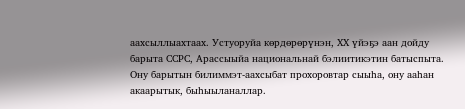аахсыллыахтаах. Устуоруйа көрдөрөрүнэн, ХХ үйэҕэ аан дойду барыта ССРС, Арассыыйа национальнай бэлиитикэтин батыспыта. Ону барытын билиммэт-аахсыбат прохоровтар сыыһа, ону ааһан акаарытык, быһыыланаллар.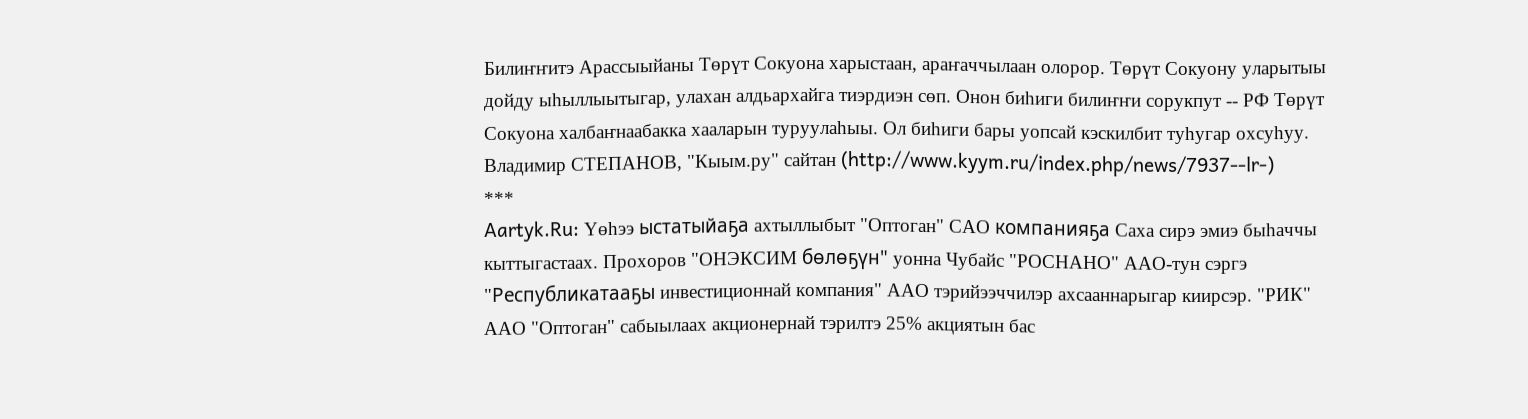Билиҥҥитэ Арассыыйаны Төрүт Сокуона харыстаан, араҥаччылаан олорор. Төрүт Сокуону уларытыы дойду ыһыллыытыгар, улахан алдьархайга тиэрдиэн сөп. Онон биһиги билиҥҥи сорукпут -- РФ Төрүт Сокуона халбаҥнаабакка хааларын туруулаһыы. Ол биһиги бары уопсай кэскилбит туһугар охсуһуу.
Владимир СТЕПАНОВ, "Кыым.ру" сайтан (http://www.kyym.ru/index.php/news/7937--lr-)
***
Aartyk.Ru: Үөһээ ыстатыйаҕа ахтыллыбыт "Оптоган" САО компанияҕа Саха сирэ эмиэ быһаччы кыттыгастаах. Прохоров "ОНЭКСИМ бөлөҕүн" уонна Чубайс "РОСНАНО" ААО-тун сэргэ "Республикатааҕы инвестиционнай компания" ААО тэрийээччилэр ахсааннарыгар киирсэр. "РИК" ААО "Оптоган" сабыылаах акционернай тэрилтэ 25% акциятын бас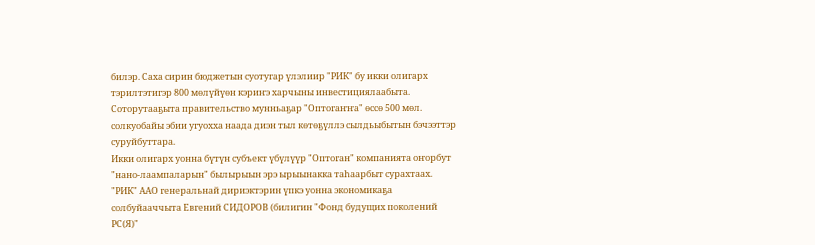билэр. Саха сирин бюджетын суотугар үлэлиир "РИК" бу икки олигарх тэрилтэтигэр 800 мөлүйүөн кэриҥэ харчыны инвестициялаабыта. Соторутааҕыта правительство мунньаҕар "Оптогаҥҥа" өссө 500 мөл. солкуобайы эбии угуохха наада диэн тыл көтөҕүллэ сылдьыбытын бэчээттэр суруйбуттара.
Икки олигарх уонна бүтүн субъект үбүлүүр "Оптоган" компанията оҥорбут "нано-лаампаларын" былырыын эрэ ырыынакка таһаарбыт сурахтаах.
"РИК" ААО генеральнай дириэктэрин үпкэ уонна экономикаҕа солбуйааччыта Евгений СИДОРОВ (билигин "Фонд будущих поколений РС(Я)"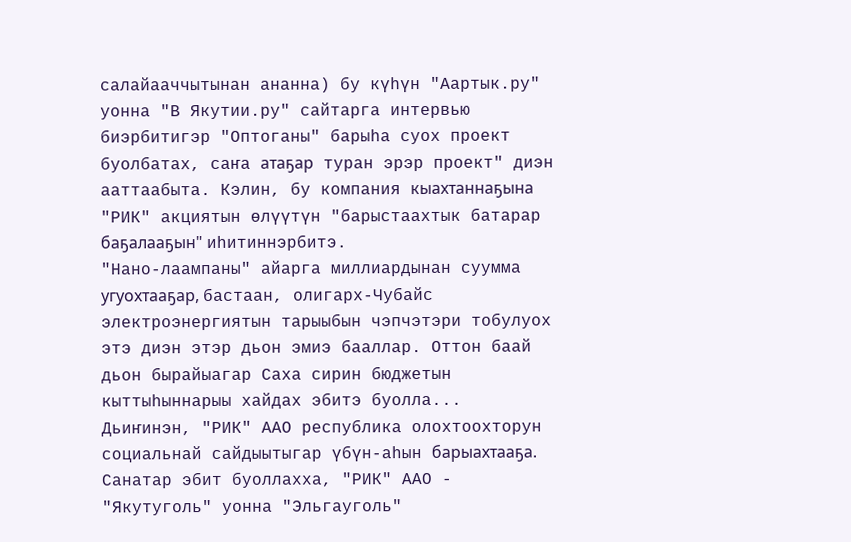салайааччытынан ананна) бу күһүн "Аартык.ру" уонна "В Якутии.ру" сайтарга интервью биэрбитигэр "Оптоганы" барыһа суох проект буолбатах, саҥа атаҕар туран эрэр проект" диэн ааттаабыта. Кэлин, бу компания кыахтаннаҕына "РИК" акциятын өлүүтүн "барыстаахтык батарар баҕалааҕын" иһитиннэрбитэ.
"Нано-лаампаны" айарга миллиардынан суумма угуохтааҕар, бастаан, олигарх-Чубайс электроэнергиятын тарыыбын чэпчэтэри тобулуох этэ диэн этэр дьон эмиэ бааллар. Оттон баай дьон бырайыагар Саха сирин бюджетын кыттыһыннарыы хайдах эбитэ буолла... Дьиҥинэн, "РИК" ААО республика олохтоохторун социальнай сайдыытыгар үбүн-аһын барыахтааҕа.
Санатар эбит буоллахха, "РИК" ААО - "Якутуголь" уонна "Эльгауголь"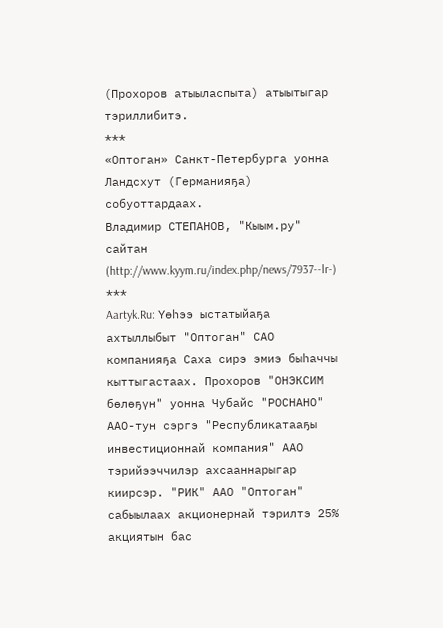(Прохоров атыыласпыта) атыытыгар тэриллибитэ.
***
«Оптоган» Санкт-Петербурга уонна Ландсхут (Германияҕа) собуоттардаах.
Владимир СТЕПАНОВ, "Кыым.ру" сайтан (http://www.kyym.ru/index.php/news/7937--lr-)
***
Aartyk.Ru: Үөһээ ыстатыйаҕа ахтыллыбыт "Оптоган" САО компанияҕа Саха сирэ эмиэ быһаччы кыттыгастаах. Прохоров "ОНЭКСИМ бөлөҕүн" уонна Чубайс "РОСНАНО" ААО-тун сэргэ "Республикатааҕы инвестиционнай компания" ААО тэрийээччилэр ахсааннарыгар киирсэр. "РИК" ААО "Оптоган" сабыылаах акционернай тэрилтэ 25% акциятын бас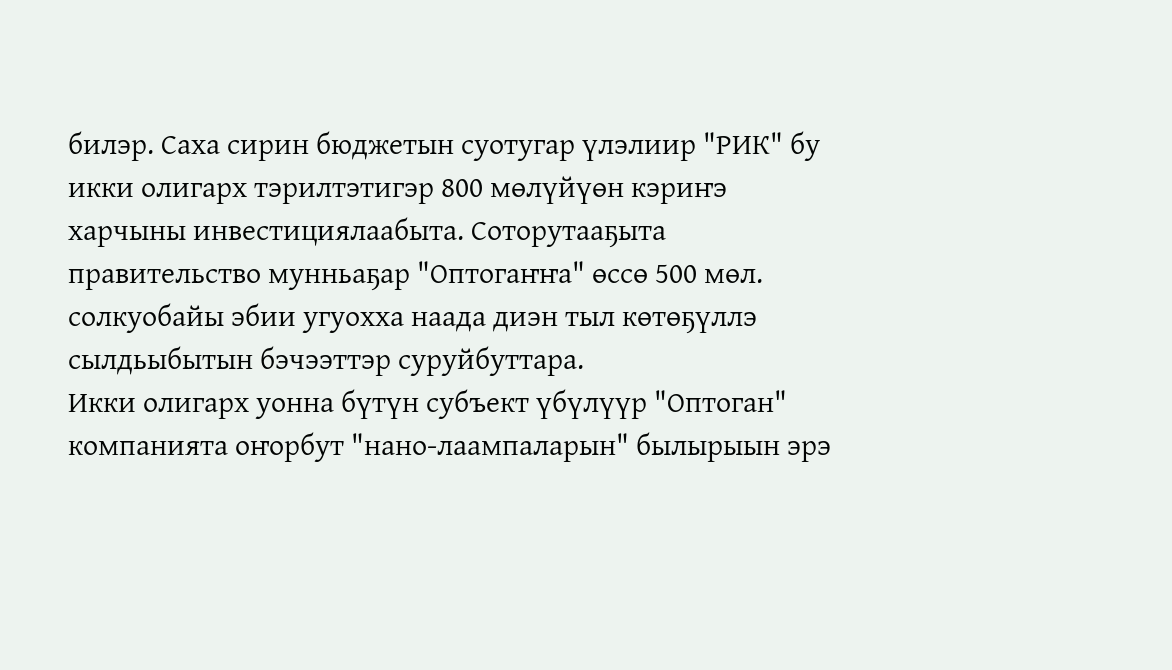билэр. Саха сирин бюджетын суотугар үлэлиир "РИК" бу икки олигарх тэрилтэтигэр 800 мөлүйүөн кэриҥэ харчыны инвестициялаабыта. Соторутааҕыта правительство мунньаҕар "Оптогаҥҥа" өссө 500 мөл. солкуобайы эбии угуохха наада диэн тыл көтөҕүллэ сылдьыбытын бэчээттэр суруйбуттара.
Икки олигарх уонна бүтүн субъект үбүлүүр "Оптоган" компанията оҥорбут "нано-лаампаларын" былырыын эрэ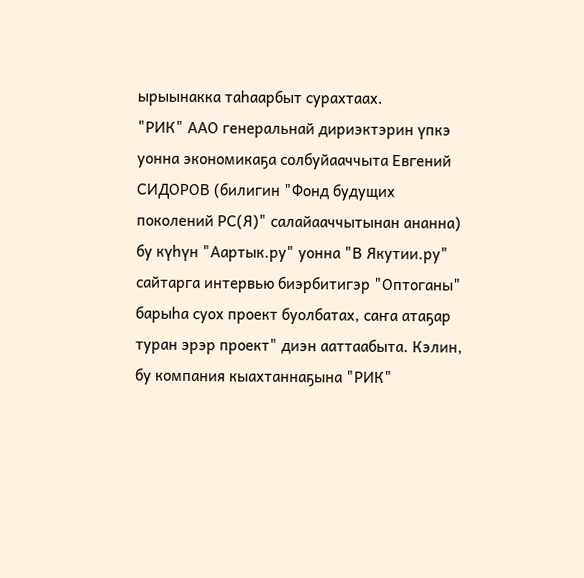ырыынакка таһаарбыт сурахтаах.
"РИК" ААО генеральнай дириэктэрин үпкэ уонна экономикаҕа солбуйааччыта Евгений СИДОРОВ (билигин "Фонд будущих поколений РС(Я)" салайааччытынан ананна) бу күһүн "Аартык.ру" уонна "В Якутии.ру" сайтарга интервью биэрбитигэр "Оптоганы" барыһа суох проект буолбатах, саҥа атаҕар туран эрэр проект" диэн ааттаабыта. Кэлин, бу компания кыахтаннаҕына "РИК"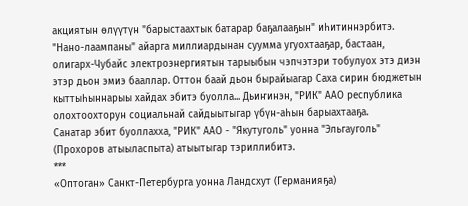акциятын өлүүтүн "барыстаахтык батарар баҕалааҕын" иһитиннэрбитэ.
"Нано-лаампаны" айарга миллиардынан суумма угуохтааҕар, бастаан, олигарх-Чубайс электроэнергиятын тарыыбын чэпчэтэри тобулуох этэ диэн этэр дьон эмиэ бааллар. Оттон баай дьон бырайыагар Саха сирин бюджетын кыттыһыннарыы хайдах эбитэ буолла... Дьиҥинэн, "РИК" ААО республика олохтоохторун социальнай сайдыытыгар үбүн-аһын барыахтааҕа.
Санатар эбит буоллахха, "РИК" ААО - "Якутуголь" уонна "Эльгауголь" (Прохоров атыыласпыта) атыытыгар тэриллибитэ.
***
«Оптоган» Санкт-Петербурга уонна Ландсхут (Германияҕа)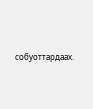собуоттардаах.